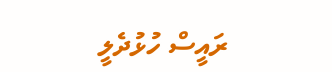ރައީސް ހުޅުދެލީ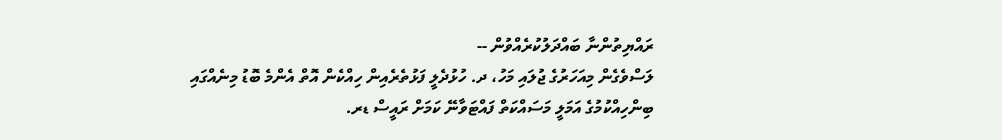ރައްޔިތުންނާ ބައްދަލުކުރެއްވުން --
ލަސްވެގެން މިއަހަރުގެ ޖުލައި މަހު، ދ. ހުޅުދެލީ ފަޅުތެރެއިން ހިއްކެން އޮތް އެންމެ ބޮޑު މިނެއްގައި ބިންހިއްކުމުގެ އަމަލީ މަސައްކަތް ފައްޓަވާނޭ ކަމަށް ރައީސް ޑރ.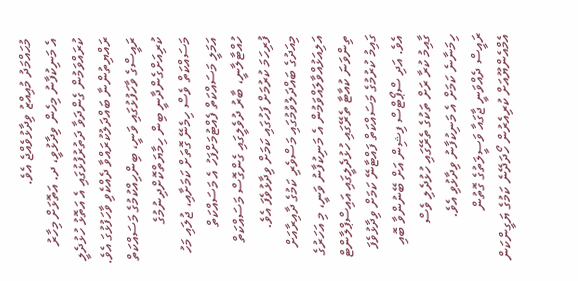މުޙައްމަދު މުއިއްޒު ވިދާޅުވެއްޖެ އެވެ.
އެ މަނިކުފާނު މިހެން ވިދާޅުވީ، ދ. އަތޮޅަށް މިހާރު ކުރައްވަމުން ގެންދަވާ ދަތުރުފުޅުގައި އެ އަތޮޅު ހުޅުދެލީ ރައްޔިތުންނާ ބައްދަލުކުރައްވާ ދެއްކެވި ވާހަފުޅުގަ އެވެ.
ރައީސްގެ ވާހަފުޅުގައި ވަނީ، ބިންހިއްކުމުގެ މަސައްކަތް ކުރިއަށްގެންދާނީ ބިން ހިމާޔަތްކޮށްދިނުމުގެ މަސައްކަތް ވެސް ހިމެނޭ ގޮތަށް ކަމަށާއި، ޖުލައި މަހު އަމަލީ މަސައްކަތް ފެއްޓުމަށްފަހު އެ މަސައްކަތް ހުއްޓާލާނީ، ބާރު ދުވެލީގައި ގެންގޮސް މަސައްކަތް ފުރިހަމަ ކުރުމަށް ފަހުގައި ކަމަށް ވިދާޅުވެފަ އެވެ.
މިއަދުގެ ބައްދަލުވުމުގައި މަސްވެރި ކަމުގެ ދާއިރާއަށް އަލިއަޅުއްވާލައްވަމުން އެ މަނިކުފާނު ވަނީ، މި އަހަރުގެ ތިންވަނަ ކުއާޓާ ތެރޭގައި ހުޅުދެލީގައި އައިސްޕްލާންޓް ގައިމު ކުރުމުގެ މަސައްކަތް ފައްޓާނޭ ކަމަށް ވިދާޅުވެފަ އެވެ. އަދި ސްޕޯޓްސް ފިޝިން އަށް ބޭނުންވާ ބޮއި ގާއިމު ކުރާ ރަށް ތަކުގެ ތެރޭގައި ހުޅުދެލި ވެސް ހިމަނާނެ ކަމަށް އެ މަނިކުފާނު ވިދާޅުވި އެވެ.
ރައީސް ދެއްވަނީ ޖާގައާ ވަސީލަތުގެ ގޮތުން އެމްއެންޔޫއަށް ކުރިއެރުން ހޯދަދޭނެ ކަމުގެ ޔަގީންކަން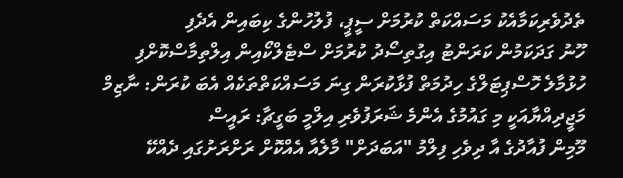ތެދުވެރިކަމާއެކު މަސައްކަތް ކުރުމަށް ސީޕީ، ފުލުހުންގެ ކިބައިން އެދެފި
ހޫނު ގަދަކަމުން ކަރަންޓު އިގުތިސޯދު ކުރުމަށް ސްޓެލްކޯއިން އިލްތިމާސްކޮށްފި
ހުޅުމާލެ ހޮސްޕިޓަލްގެ ހިދުމަތް ފުޅާކުރަން ގިނަ މަސައްކަތްތަކެއް އެބަ ކުރަން: ނާޒިމް
މަޖީދިއްޔާއަކީ މި ގައުމުގެ އެންމެ ޝަރަފުވެރި އިލްމީ ބަގީޗާ: ރައީސް
މޫމިން ފުއާދުގެ އާ ދިވެހި ފިލްމު "އަބަދަށް" މާލެއާ އެއްކޮށް ރަށްރަށުގައި ދެއްކޭ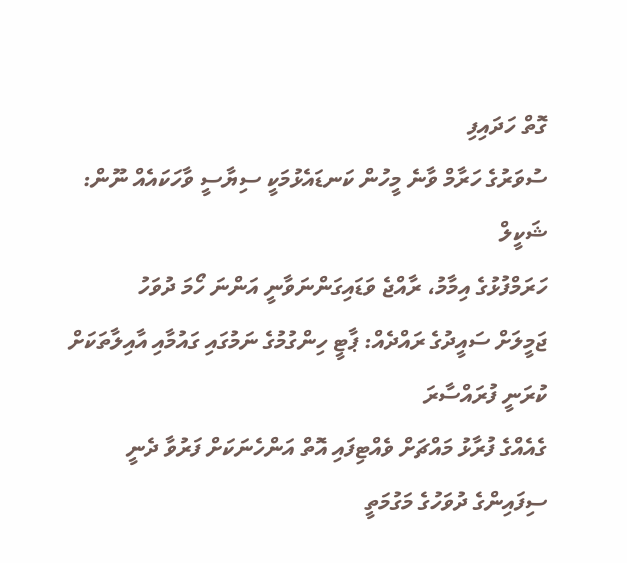ގޮތް ހަދައިފި
ސުވަރުގެ ހަރާމް ވާނެ މީހުން ކަނޑައެޅުމަކީ ސިޔާސީ ވާހަކައެއް ނޫން: ޝަކީލް
ހަރަމްފުޅުގެ އިމާމު، ރާއްޖެ ވަޑައިގަންނަވާނީ އަންނަ ހޯމަ ދުވަހު
ޖަމީލަށް ސައީދުގެ ރައްދެއް: ޕާޓީ ހިންގުމުގެ ނަމުގައި ގައުމާއި އާއިލާތަކަށް ކުރަނީ ފުރައްސާރަ
ގެއެއްގެ ފުރާޅު މައްޗަށް ވެއްޓިފައި އޮތް އަންހެނަކަށް ފަރުވާ ދެނީ
ސިފައިންގެ ދުވަހުގެ މަގުމަތީ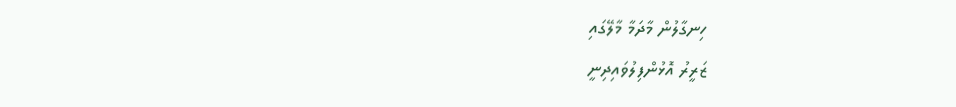ހިނގާލުން މާދަމާ މާލޭގައި
ޒަރީރު އޮޅުންފިލުވައިދިނީ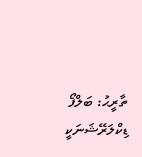ތާރީޙު: ބަލްފޯ ޑިކްލަރޭޝަނަކީ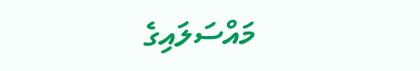މައްސަލައިގެ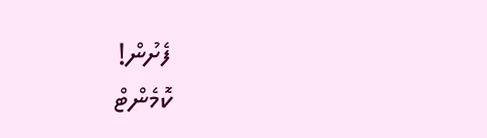ފެށުން!
ކޮމެންޓް